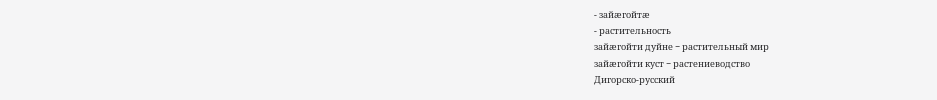- зайæгойтæ
- растительность
зайæгойти дуйне − растительный мир
зайæгойти куст − растениеводство
Дигорско-русский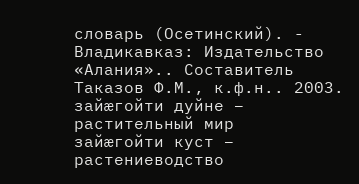словарь (Осетинский). - Владикавказ: Издательство «Алания».. Составитель Таказов Ф.М., к.ф.н.. 2003.
зайæгойти дуйне − растительный мир
зайæгойти куст − растениеводство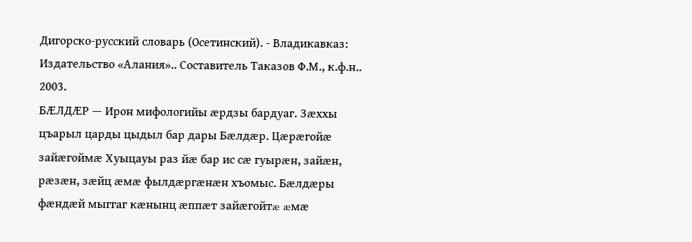Дигорско-русский словарь (Осетинский). - Владикавказ: Издательство «Алания».. Составитель Таказов Ф.М., к.ф.н.. 2003.
БÆЛДÆР — Ирон мифологийы æрдзы бардуаг. Зæххы цъарыл царды цыдыл бар дары Бæлдæр. Цæрæгойæ зайæгоймæ Хуыцауы раз йæ бар ис сæ гуырæн, зайæн, рæзæн, зæйц æмæ фылдæргæнæн хъомыс. Бæлдæры фæндæй мыггаг кæнынц æппæт зайæгойтæ æмæ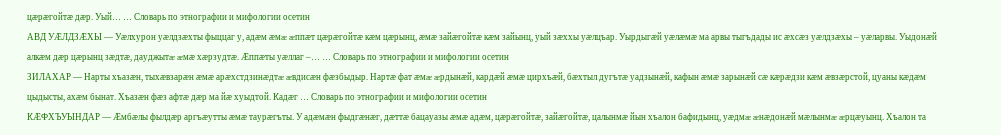цæрæгойтæ дæр. Уый… … Словарь по этнографии и мифологии осетин
АВД УÆЛДЗÆХЫ — Уæлхурон уæлдзæхты фыццаг у, адæм æмæ æппæт цæрæгойтæ кæм цæрынц, æмæ зайæгойтæ кæм зайынц, уый зæххы уæлцъар. Уырдыгæй уæлæмæ ма арвы тыгъдады ис æхсæз уæлдзæхы – уæларвы. Уыдонæй алкæм дæр цæрынц зæдтæ, дауджытæ æмæ хæрзудтæ. Æппæты уæллаг –… … Словарь по этнографии и мифологии осетин
ЗИЛАХАР — Нарты хъазæн, тыхæвзарæн æмæ арæхстдзинæдтæ æвдисæн фæзбыдыр. Нартæ фат æмæ æрдынæй, кардæй æмæ цирхъæй, бæхтыл дугътæ уадзынæй, кафын æмæ зарынæй сæ кæрæдзи кæм æвзæрстой, цуаны кæдæм цыдысты, ахæм бынат. Хъазæн фæз афтæ дæр ма йæ хуыдтой. Кадæг … Словарь по этнографии и мифологии осетин
КÆФХЪУЫНДАР — Æмбæлы фылдæр аргъæутты æмæ таурæгъты. У адæмæн фыдгæнæг, дæттæ бацауазы æмæ адæм, цæрæгойтæ, зайæгойтæ, цалынмæ йын хъалон бафидынц, уæдмæ æнæдонæй мæлынмæ æрцæуынц. Хъалон та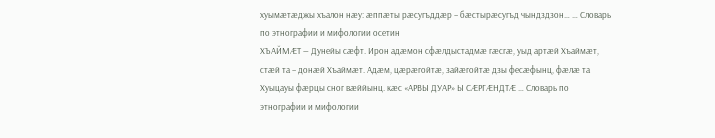хуымæтæджы хъалон нæу: æппæты рæсугъддæр – бæстырæсугъд чындздзон… … Словарь по этнографии и мифологии осетин
ХЪАЙМÆТ — Дунейы сæфт. Ирон адæмон сфæлдыстадмæ гæсгæ, уыд артæй Хъаймæт, стæй та – донæй Хъаймæт. Адæм, цæрæгойтæ, зайæгойтæ дзы фесæфынц, фæлæ та Хуыцауы фæрцы сног вæййынц. кæс «АРВЫ ДУАР» Ы СÆРГÆНДТÆ … Словарь по этнографии и мифологии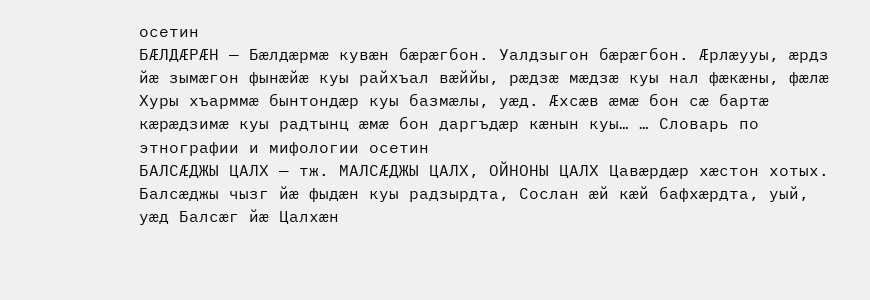осетин
БÆЛДÆРÆН — Бæлдæрмæ кувæн бæрæгбон. Уалдзыгон бæрæгбон. Æрлæууы, æрдз йæ зымæгон фынæйæ куы райхъал вæййы, рæдзæ мæдзæ куы нал фæкæны, фæлæ Хуры хъарммæ бынтондæр куы базмæлы, уæд. Æхсæв æмæ бон сæ бартæ кæрæдзимæ куы радтынц æмæ бон даргъдæр кæнын куы… … Словарь по этнографии и мифологии осетин
БАЛСÆДЖЫ ЦАЛХ — тж. МАЛСÆДЖЫ ЦАЛХ, ОЙНОНЫ ЦАЛХ Цавæрдæр хæстон хотых. Балсæджы чызг йæ фыдæн куы радзырдта, Сослан æй кæй бафхæрдта, уый, уæд Балсæг йæ Цалхæн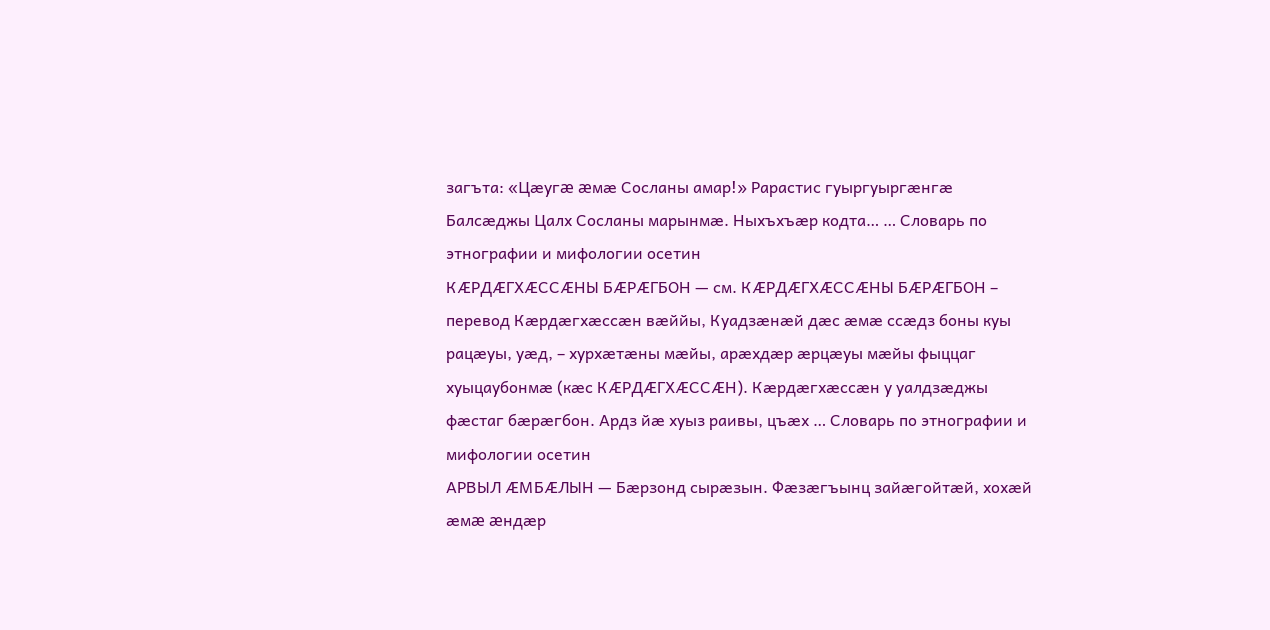загъта: «Цæугæ æмæ Сосланы амар!» Рарастис гуыргуыргæнгæ Балсæджы Цалх Сосланы марынмæ. Ныхъхъæр кодта… … Словарь по этнографии и мифологии осетин
КÆРДÆГХÆССÆНЫ БÆРÆГБОН — см. КÆРДÆГХÆССÆНЫ БÆРÆГБОН – перевод Кæрдæгхæссæн вæййы, Куадзæнæй дæс æмæ ссæдз боны куы рацæуы, уæд, – хурхæтæны мæйы, арæхдæр æрцæуы мæйы фыццаг хуыцаубонмæ (кæс КÆРДÆГХÆССÆН). Кæрдæгхæссæн у уалдзæджы фæстаг бæрæгбон. Ардз йæ хуыз раивы, цъæх … Словарь по этнографии и мифологии осетин
АРВЫЛ ÆМБÆЛЫН — Бæрзонд сырæзын. Фæзæгъынц зайæгойтæй, хохæй æмæ æндæр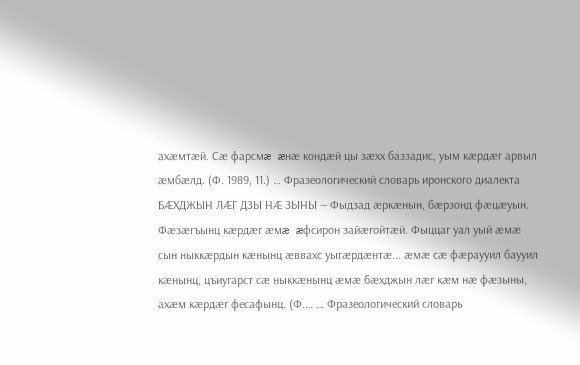ахæмтæй. Сæ фарсмæ æнæ кондæй цы зæхх баззадис, уым кæрдæг арвыл æмбæлд. (Ф. 1989, 11.) … Фразеологический словарь иронского диалекта
БÆХДЖЫН ЛÆГ ДЗЫ НÆ ЗЫНЫ — Фыдзад æркæнын, бæрзонд фæцæуын. Фæзæгъынц кæрдæг æмæ æфсирон зайæгойтæй. Фыццаг уал уый æмæ сын ныккæрдын кæнынц æввахс уыгæрдæнтæ... æмæ сæ фæраууил баууил кæнынц, цъиугарст сæ ныккæнынц æмæ бæхджын лæг кæм нæ фæзыны, ахæм кæрдæг фесафынц. (Ф.… … Фразеологический словарь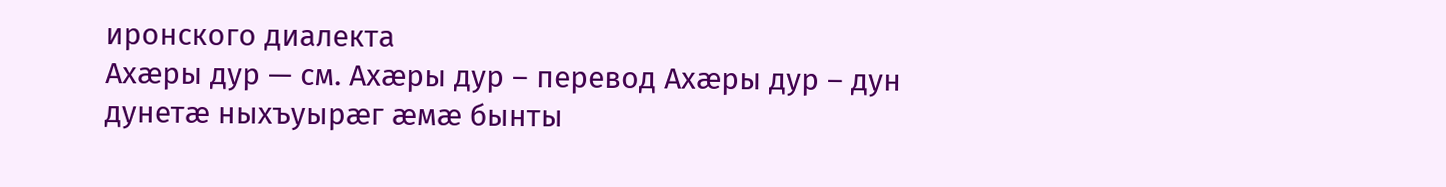иронского диалекта
Ахæры дур — см. Ахæры дур – перевод Ахæры дур – дун дунетæ ныхъуырæг æмæ бынты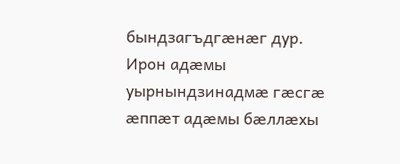бындзагъдгæнæг дур. Ирон адæмы уырнындзинадмæ гæсгæ æппæт адæмы бæллæхы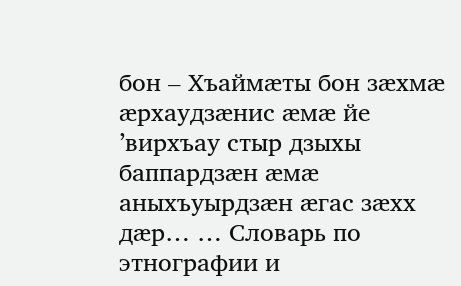бон – Хъаймæты бон зæхмæ æрхаудзæнис æмæ йе ’вирхъау стыр дзыхы баппардзæн æмæ аныхъуырдзæн æгас зæхх дæр… … Словарь по этнографии и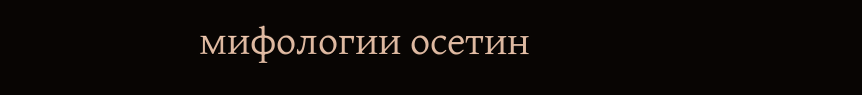мифологии осетин